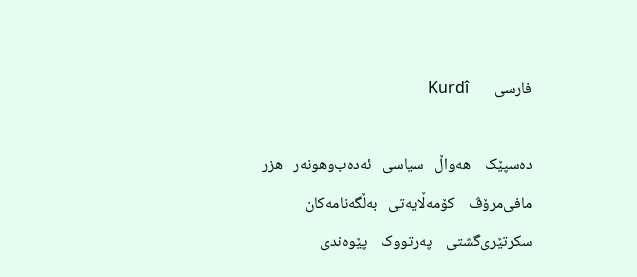فارسی       Kurdî

ده‌سپێک    هه‌واڵ   سیاسی   ئه‌ده‌ب‌وهونه‌ر   هزر   مافی‌مرۆڤ    کۆمه‌ڵایه‌تی   به‌ڵگه‌نامه‌کان    سکرتێری‌گشتی    په‌رتووک    پێوه‌ندی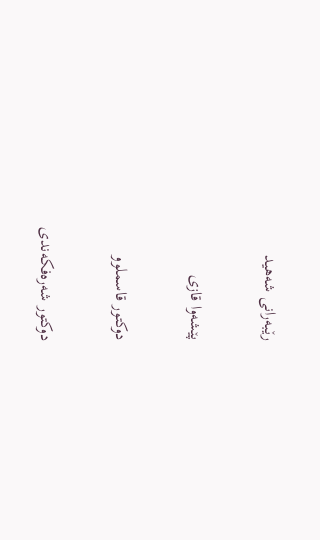رێبه‌رانی شه‌هید

پێشه‌وا قازی‌

دوكتور قاسملوو

دوكتور شه‌ره‌فکه‌ندی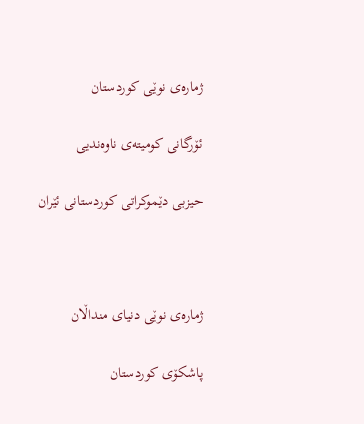ژماره‌ی نوێی كوردستان

ئۆرگانی كومیته‌ی ناوه‌ندیی

حیزبی دێموكراتی كوردستانی ئێران



ژماره‌ی نوێی دنیای منداڵان

پاشكۆی كوردستان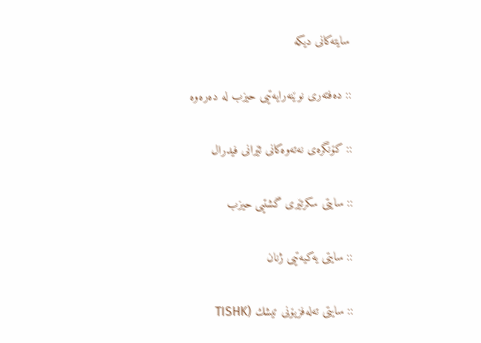سایته‌کانی دیکه

:: ده‌فته‌ری نوێنه‌رایه‌تیی حیزب له ده‌ره‌وه

:: كۆنگره‌ی‌ نه‌ته‌وه‌كانی‌ ئێرانی‌ فیدرال

:: سایتی سکرتێری گشتیی حیزب

:: سایتی یه‌كیه‌تیی ژنان

:: سایتی ته‌له‌فزیۆنی‌ تیشك (TISHK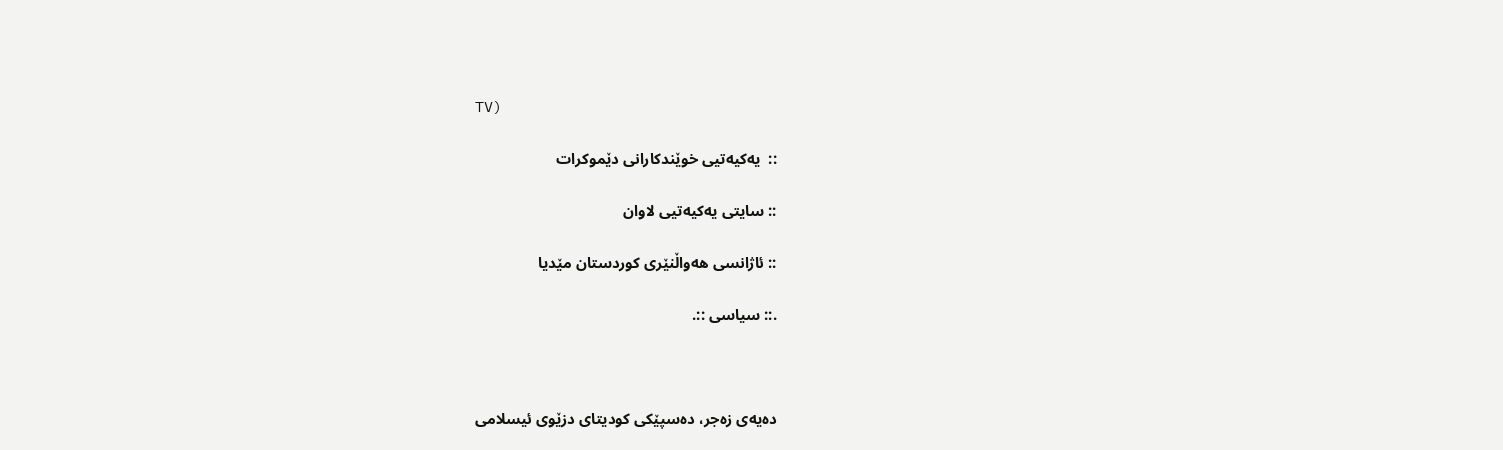TV)

::  یه‌كیه‌تیی‌ خوێندكارانی‌ دێموكرات

:: سایتی یه‌کیه‌تیی لاوان

:: ئاژانسی هه‌واڵنێری كوردستان مێدیا

.:: سیاسی ::.



ده‌یه‌ی‌ زه‌جر، ده‌سپێكی‌ كودیتای‌ دزێوی‌ ئیسلامی‌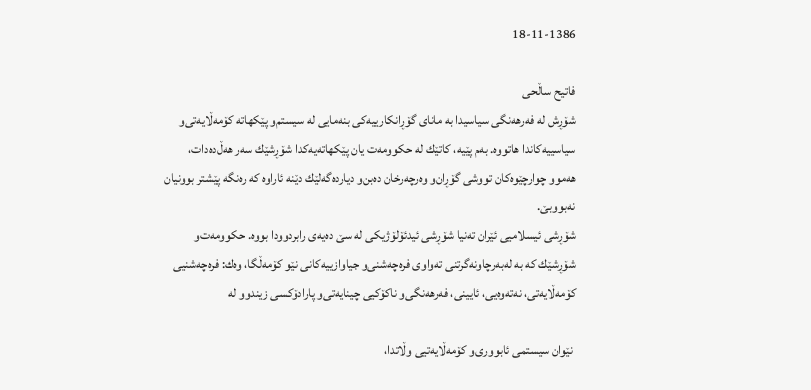18-11-1386

فاتیح ساڵحی‌
شۆڕش له‌ فه‌رهه‌نگی‌ سیاسیدا به‌ مانای‌ گۆڕانكارییه‌كی‌ بنه‌مایی‌ له‌ سیستم‌و پێكهاته‌ كۆمه‌ڵایه‌تی‌‌و سیاسییه‌كاندا هاتووه‌. به‌م پێیه‌، كاتێك له‌ حكوومه‌ت یان پێكهاته‌یه‌كدا شۆڕشێك سه‌ر هه‌ڵ‌ده‌دات، هه‌موو چوارچێوه‌كان تووشی‌ گۆڕان‌و وه‌رچه‌رخان ده‌بن‌و دیارده‌گه‌لێك دێنه‌ ئاراوه‌ كه‌ ره‌نگه‌ پێشتر بوونیان نه‌بووبێ‌.
شۆڕشی‌ ئیسلامیی‌ ئێران ته‌نیا شۆڕشی‌ ئیدئۆلۆژیكی‌ له‌ سێ‌ ده‌یه‌ی‌ رابردوودا بووه‌. حكوومه‌ت‌و شۆڕشێك كه‌ به‌ له‌به‌رچاونه‌گرتنی‌ ته‌واوی‌ فره‌چه‌شنی‌‌و جیاوازییه‌كانی‌ نێو كۆمه‌ڵگا، وه‌ك: فره‌چه‌شنیی‌ كۆمه‌ڵایه‌تی‌، نه‌ته‌وه‌یی‌، ئایینی‌، فه‌رهه‌نگی‌‌و ناكۆكیی‌ چینایه‌تی‌‌و پارادۆكسی‌ زیندوو له‌

 نێوان سیستمی‌ ئابووری‌‌و كۆمه‌ڵایه‌تیی‌ وڵاتدا،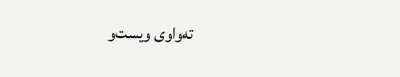ته‌واوی‌ ویست‌و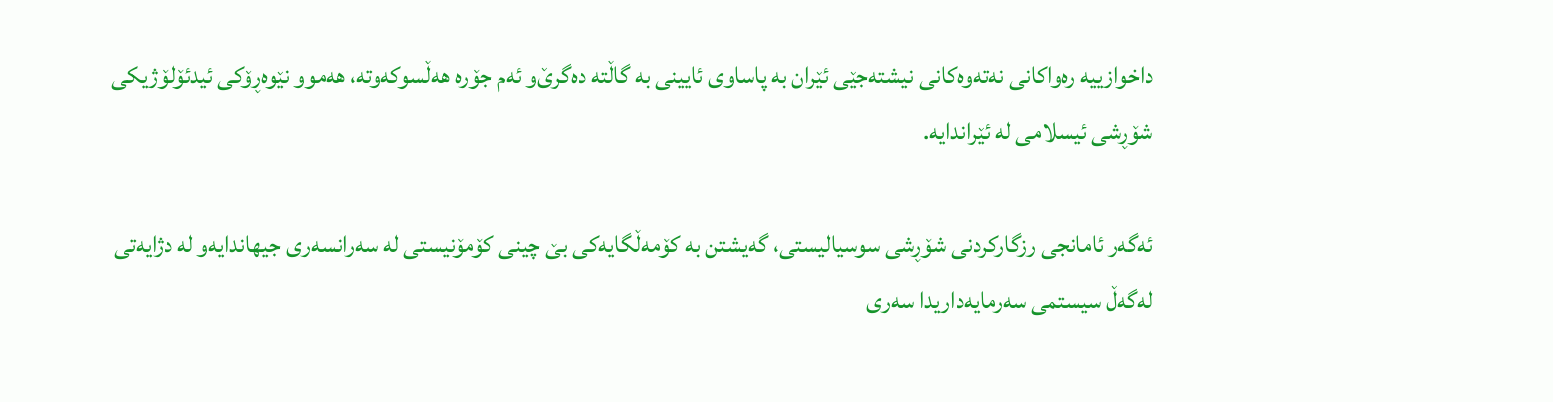داخوازییه‌ ره‌واكانی‌ نه‌ته‌وه‌كانی‌ نیشته‌جێی‌ ئێران به‌ پاساوی‌ ئایینی‌ به‌ گاڵته‌ ده‌گرێ‌‌و ئه‌م جۆره‌ هه‌ڵسوكه‌وته‌، هه‌موو نێوه‌ڕۆكی‌ ئیدئۆلۆژیكی‌ شۆڕشی‌ ئیسلامی‌ له‌ ئێراندایه‌.

ئه‌گه‌ر ئامانجی‌ رزگاركردنی‌ شۆڕشی‌ سوسیالیستی‌، گه‌یشتن به‌ كۆمه‌ڵگایه‌كی‌ بێ‌ چینی‌ كۆمۆنیستی‌ له‌ سه‌رانسه‌ری‌ جیهاندایه‌‌و له‌ دژایه‌تی‌ له‌گه‌ڵ‌ سیستمی‌ سه‌رمایه‌داریدا سه‌ری‌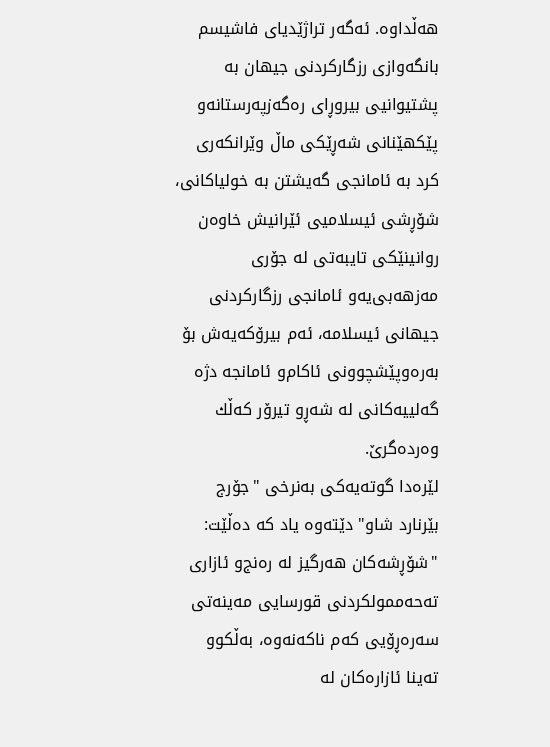هه‌ڵداوه‌. ئه‌گه‌ر تراژێدیای‌ فاشیسم بانگه‌وازی‌ رزگاركردنی‌ جیهان به‌ پشتیوانیی‌ بیر‌وڕای‌ ره‌گه‌زپه‌رستانه‌‌و پێكهێنانی‌ شه‌ڕێكی‌ ماڵ‌ وێرانكه‌ری‌ كرد به‌ ئامانجی‌ گه‌یشتن به‌ خولیاكانی‌، شۆڕشی‌ ئیسلامیی‌ ئێرانیش خاوه‌ن روانینێكی‌ تایبه‌تی‌ له‌ جۆری‌ مه‌زهه‌بی‌یه‌‌و ئامانجی‌ رزگاركردنی‌ جیهانی‌ ئیسلامه‌، ئه‌م بیرۆكه‌یه‌ش بۆ به‌ره‌وپێشچوونی‌ ئاكام‌و ئامانجه‌ دژه‌ گه‌لییه‌كانی‌ له‌ شه‌ڕ‌و تیرۆر كه‌ڵك وه‌رده‌گرێ‌.
لێره‌دا گوته‌یه‌كی‌ به‌نرخی‌ "جۆرج بێرنارد شاو" دێته‌وه‌ یاد كه‌ ده‌ڵێت: "شۆڕشه‌كان هه‌رگیز له‌ ره‌نج‌و ئازاری‌ ته‌حه‌ممولكردنی‌ قورسایی‌ مه‌ینه‌تی‌ سه‌ره‌ڕۆیی‌ كه‌م ناكه‌نه‌وه‌، به‌ڵكوو ته‌ینا ئازاره‌كان له‌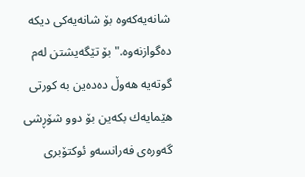شانه‌یه‌كه‌وه‌ بۆ شانه‌یه‌كی‌ دیكه‌ ده‌گوازنه‌وه‌." بۆ تێگه‌یشتن له‌م گوته‌یه‌ هه‌وڵ‌ ده‌ده‌ین به‌ كورتی‌ هێمایه‌ك بكه‌ین بۆ دوو شۆڕشی‌ گه‌وره‌ی‌ فه‌رانسه‌‌و ئوكتۆبری‌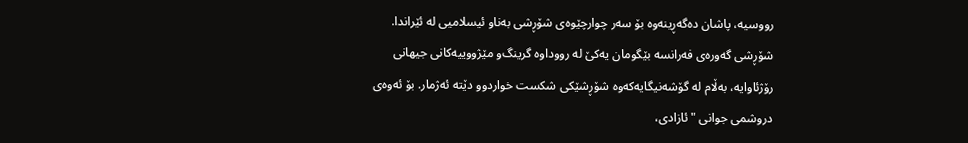رووسیه‌، پاشان ده‌گه‌ڕینه‌وه‌ بۆ سه‌ر چوارچێوه‌ی‌ شۆڕشی‌ به‌ناو ئیسلامیی‌ له‌ ئێراندا.
شۆڕشی‌ گه‌وره‌ی‌ فه‌رانسه‌ بێگومان یه‌كێ‌ له‌ رووداوه‌ گرینگ‌و مێژووییه‌كانی‌ جیهانی‌ رۆژئاوایه‌، به‌ڵام له‌ گۆشه‌نیگایه‌كه‌وه‌ شۆڕشێكی‌ شكست خواردوو دێته‌ ئه‌ژمار. بۆ ئه‌وه‌ی‌ دروشمی‌ جوانی‌ "ئازادی‌،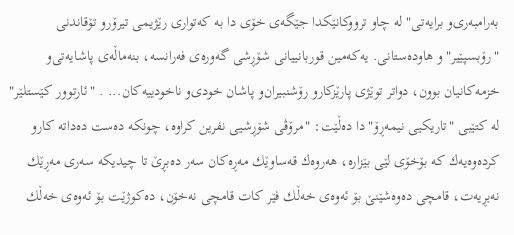به‌رامبه‌ری‌‌و برایه‌تی‌" له‌ چاو ترووكانێكدا جێگه‌ی‌ خۆی‌ دا به‌ كه‌تواری‌ رێژیمی‌ تیرۆر‌و تۆقاندنی‌ "رۆبسپێیر"و هاوده‌ستانی‌. یه‌كه‌مین قوربانییانی‌ شۆڕشی‌ گه‌وره‌ی‌ فه‌رانسه‌، بنه‌ماڵه‌ی‌ پاشایه‌تی‌‌و خزمه‌كانیان بوون، دواتر توێژی‌ پارێزكار‌و رۆشنبیران‌و پاشان خودی‌‌و ناخودییه‌كان... . "ئارتوور كێستلێر" له‌ كتێبی‌ "تاریكیی‌ نیمه‌ڕۆ"دا ده‌ڵێت: "مرۆڤی‌ شۆڕشیی‌ نفرین كراوه‌، چونكه‌ ده‌ست ده‌داته‌ كار‌و كرده‌وه‌یه‌ك كه‌ بۆخۆی‌ لێی‌ بێزاره‌، هه‌روه‌ك قه‌ساوێك مه‌ڕه‌كان سه‌ر ده‌بڕێ‌ تا چیدیكه‌ سه‌ری‌ مه‌ڕێك نه‌بڕیه‌ت، قامچی‌ ده‌وه‌شێنێ‌ بۆ ئه‌وه‌ی‌ خه‌ڵك فێر كات قامچی‌ نه‌خۆن، ده‌كوژێت بۆ ئه‌وه‌ی‌ خه‌ڵك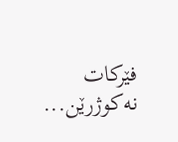فێركات نه‌كوژرێن...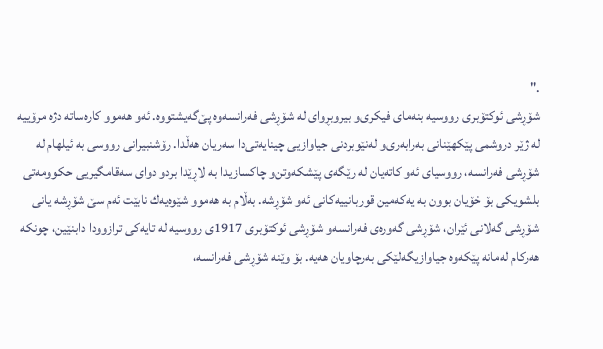."
شۆڕشی‌ ئوكتۆبری‌ رووسیه‌ بنه‌مای‌ فیكری‌‌و بیر‌وبڕوای‌ له‌ شۆڕشی‌ فه‌رانسه‌وه‌ پێ‌گه‌یشتووه‌. ئه‌و هه‌موو كاره‌ساته‌ دژه‌ مرۆییه‌ له‌ ژێر دروشمی‌ پێكهێنانی‌ به‌رابه‌ری‌‌و له‌نێوبردنی‌ جیاوازیی‌ چینایه‌تی‌دا سه‌ریان هه‌ڵدا. رۆشنبیرانی‌ رووسی‌ به‌ ئیلهام له‌ شۆڕشی‌ فه‌رانسه‌، رووسیای‌ ئه‌و كاته‌یان له‌ رێگه‌ی‌ پێشكه‌وتن‌و چاكسازیدا به‌ لاڕێدا برد‌و دوای‌ سه‌قامگیریی‌ حكوومه‌تی‌ بلشویكی‌ بۆ خۆیان بوون به‌ یه‌كه‌مین قوربانییه‌كانی‌ ئه‌و شۆڕشه‌. به‌ڵام به‌ هه‌موو شێوه‌یه‌ك نابێت ئه‌م سێ‌ شۆڕشه‌ یانی‌ شۆڕشی‌ گه‌لانی‌ ئێران، شۆڕشی‌ گه‌وره‌ی‌ فه‌رانسه‌‌و شۆڕشی‌ ئوكتۆبری‌ 1917ی‌ رووسیه‌ له‌ تایه‌كی‌ ترازوودا دابنێین، چونكه‌ هه‌ركام له‌مانه‌ پێكه‌وه‌ جیاوازیگه‌لێكی‌ به‌رچاویان هه‌یه‌. بۆ وێنه‌ شۆڕشی‌ فه‌رانسه‌،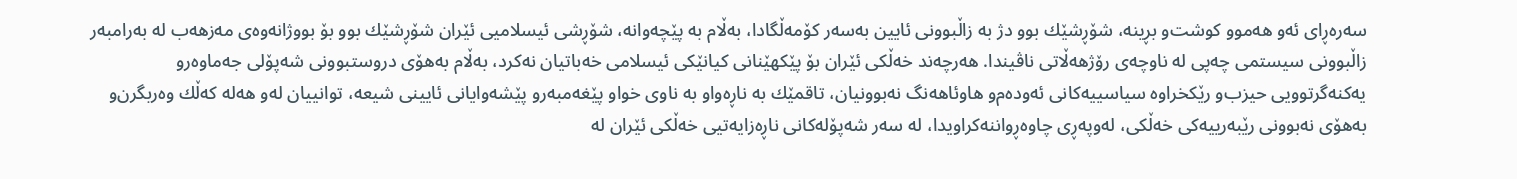سه‌ره‌ڕای‌ ئه‌و هه‌موو كوشت‌و بڕینه‌، شۆڕشێك بوو دژ به‌ زاڵبوونی‌ ئایین به‌سه‌ر كۆمه‌ڵگادا، به‌ڵام به‌ پێچه‌وانه‌، شۆڕشی‌ ئیسلامیی‌ ئێران شۆڕشێك بوو بۆ بووژانه‌وه‌ی‌ مه‌زهه‌ب له‌ به‌رامبه‌ر زاڵبوونی‌ سیستمی‌ چه‌پی‌ له‌ ناوچه‌ی‌ رۆژهه‌ڵاتی‌ ناڤیندا. هه‌رچه‌ند خه‌ڵكی‌ ئێران بۆ پێكهێنانی‌ كیانێكی‌ ئیسلامی‌ خه‌باتیان نه‌كرد، به‌ڵام به‌هۆی‌ دروستبوونی‌ شه‌پۆلی‌ جه‌ماوه‌ر‌و یه‌كنه‌گرتوویی‌ حیزب‌و رێكخراوه‌ سیاسییه‌كانی‌ ئه‌وده‌م‌و هاوئاهه‌نگ نه‌بوونیان، تاقمێك به‌ ناڕه‌وا‌و به‌ ناوی‌ خوا‌و پێغه‌مبه‌ر‌و پێشه‌وایانی‌ ئایینی‌ شیعه‌، توانییان له‌و هه‌له‌ كه‌ڵك وه‌ربگرن‌و به‌هۆی‌ نه‌بوونی‌ رێبه‌رییه‌كی‌ خه‌ڵكی‌، له‌وپه‌ڕی‌ چاوه‌ڕواننه‌كراویدا، له‌ سه‌ر شه‌پۆله‌كانی‌ ناڕه‌زایه‌تیی‌ خه‌ڵكی‌ ئێران له‌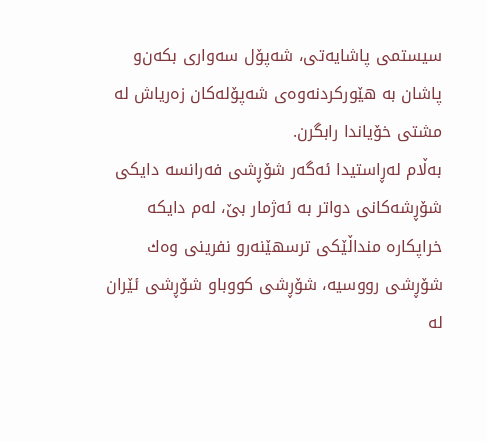سیستمی‌ پاشایه‌تی‌، شه‌پۆل سه‌واری‌ بكه‌ن‌و پاشان به‌ هێوركردنه‌وه‌ی‌ شه‌پۆله‌كان زه‌ریاش له‌ مشتی‌ خۆیاندا رابگرن.
به‌ڵام له‌ڕاستیدا ئه‌گه‌ر شۆڕشی‌ فه‌رانسه‌ دایكی‌ شۆڕشه‌كانی‌ دواتر به‌ ئه‌ژمار بێ‌، له‌م دایكه‌ خراپكاره‌ منداڵێكی‌ ترسهێنه‌ر‌و نفرینی‌ وه‌ك شۆڕشی‌ رووسیه‌، شۆڕشی‌ كووبا‌و شۆڕشی‌ ئێران له‌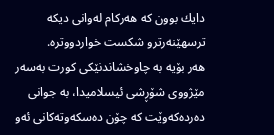دایك بوون كه‌ هه‌ركام له‌وانی‌ دیكه‌ ترسهێنه‌رتر‌و شكست خواردووتره‌.
هه‌ر بۆیه‌ به‌ چاوخشاندنێكی‌ كورت به‌سه‌ر مێژووی‌ شۆڕشی‌ ئیسلامیدا، به‌ جوانی‌ ده‌رده‌كه‌وێت كه‌ چۆن ده‌سكه‌وته‌كانی‌ ئه‌و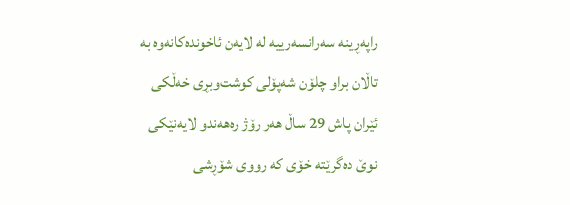راپه‌ڕینه‌ سه‌رانسه‌رییه‌ له‌ لایه‌ن ئاخونده‌كانه‌وه‌ به‌ تاڵان برا‌و چلۆن شه‌پۆلی‌ كوشت‌وبڕی‌ خه‌ڵكی‌ ئێران پاش 29 ساڵ‌ هه‌ر رۆژ ره‌هه‌ند‌و لایه‌نێكی‌ نوێ‌ ده‌گرێته‌ خۆی‌ كه‌ رووی‌ شۆڕشی‌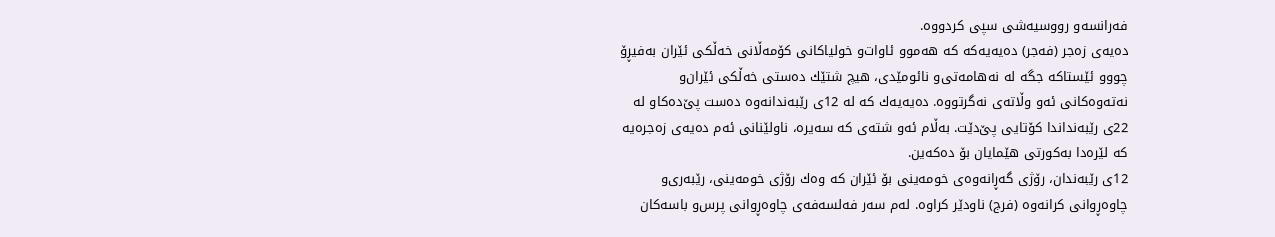فه‌رانسه‌‌و رووسیه‌شی‌ سپی‌ كردووه‌.
ده‌یه‌ی‌ زه‌جر (فه‌جر) ده‌یه‌یه‌كه‌ كه‌ هه‌موو ئاوات‌و خولیاكانی‌ كۆمه‌ڵانی‌ خه‌ڵكی‌ ئێران به‌فیڕۆ چوو‌و ئێستاكه‌ جگه‌ له‌ نه‌هامه‌تی‌‌و نائومێدی‌، هیچ شتێك ده‌ستی‌ خه‌ڵكی‌ ئێران‌و نه‌ته‌وه‌كانی‌ ئه‌و وڵاته‌ی‌ نه‌گرتووه‌. ده‌یه‌یه‌ك كه‌ له‌ 12ی‌ رێبه‌ندانه‌وه‌ ده‌ست پێ‌ده‌كا‌و له‌ 22ی‌ رێبه‌نداندا كۆتایی‌ پێ‌دێت. به‌ڵام ئه‌و شته‌ی‌ كه‌ سه‌یره‌، ناولێنانی‌ ئه‌م ده‌یه‌ی‌ زه‌جره‌یه‌ كه‌ لێره‌دا به‌كورتی‌ هێمایان بۆ ده‌كه‌ین.
12ی‌ رێبه‌ندان، رۆژی‌ گه‌ڕانه‌وه‌ی‌ خومه‌ینی‌ بۆ ئێران كه‌ وه‌ك رۆژی‌ خومه‌ینی‌، رێبه‌ری‌‌و چاوه‌ڕوانی‌ كرانه‌وه‌ (فرج) ناودێر كراوه‌. له‌م سه‌ر فه‌لسه‌فه‌ی‌ چاوه‌ڕوانی‌ پرس‌و باسه‌كان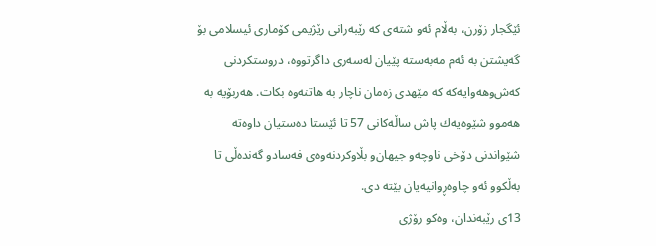ئێگجار زۆرن، به‌ڵام ئه‌و شته‌ی‌ كه‌ رێبه‌رانی‌ رێژیمی‌ كۆماری‌ ئیسلامی‌ بۆ گه‌یشتن به‌ ئه‌م مه‌به‌سته‌ پێیان له‌سه‌ری‌ داگرتووه‌، دروستكردنی‌ كه‌ش‌وهه‌وایه‌كه‌ كه‌ مێهدی‌ زه‌مان ناچار به‌ هاتنه‌وه‌ بكات. هه‌ربۆیه‌ به‌ هه‌موو شێوه‌یه‌ك پاش ساڵه‌كانی‌ 57 تا ئێستا ده‌ستیان داوه‌ته‌ شێواندنی‌ دۆخی‌ ناوچه‌‌و جیهان‌و بڵاوكردنه‌وه‌ی‌ فه‌ساد‌و گه‌نده‌ڵی‌ تا به‌ڵكوو ئه‌و چاوه‌ڕوانیه‌یان بێته‌ دی‌.
13ی‌ رێبه‌ندان، وه‌كو رۆژی‌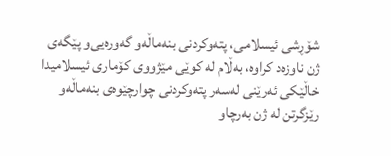شۆڕشی‌ ئیسلامی‌، پته‌وكردنی‌ بنه‌ماڵه‌‌و گه‌وره‌یی‌‌و پێگه‌ی‌ ژن ناوزه‌د كراوه‌، به‌ڵام له‌ كوێی‌ مێژووی‌ كۆماری‌ ئیسلامیدا خاڵێكی‌ ئه‌رێنی‌ له‌سه‌ر پته‌وكردنی‌ چوارچێوه‌ی‌ بنه‌ماڵه‌‌و رێزگرتن له‌ ژن به‌رچاو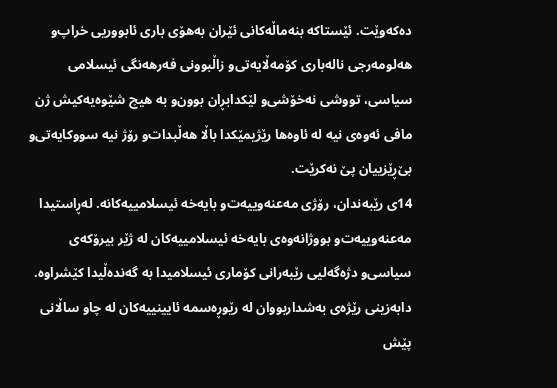ده‌كه‌وێت. ئێستاكه‌ بنه‌ماڵه‌كانی‌ ئێران به‌هۆی‌ باری‌ ئابووریی‌ خراپ‌و هه‌لومه‌رجی‌ ناله‌باری‌ كۆمه‌ڵایه‌تی‌‌و زاڵبوونی‌ فه‌رهه‌نگی‌ ئیسلامی‌ سیاسی‌، تووشی‌ نه‌خۆشی‌‌و لێكدابڕان بوون‌و به‌ هیچ شێوه‌یه‌كیش ژن مافی‌ ئه‌وه‌ی‌ نیه‌ له‌ ئاوه‌ها رێژیمێكدا باڵا هه‌ڵبدات‌و رۆژ نیه‌ سووكایه‌تی‌‌و بێ‌ڕێزییان پێ‌ نه‌كرێت.
14ی‌ رێبه‌ندان، رۆژی‌ مه‌عنه‌وییه‌ت‌و بایه‌خه‌ ئیسلامییه‌كانه‌. له‌ڕاستیدا مه‌عنه‌وییه‌ت‌و بووژانه‌وه‌ی‌ بایه‌خه‌ ئیسلامییه‌كان له‌ ژێر بیرۆكه‌ی‌ سیاسی‌‌و دژه‌گه‌لیی‌ رێبه‌رانی‌ كۆماری‌ ئیسلامیدا به‌ گه‌نده‌ڵیدا كێشراوه‌. دابه‌زینی‌ رێژه‌ی‌ به‌شداربووان له‌ رێوڕه‌سمه‌ ئایینییه‌كان له‌ چاو ساڵانی‌ پێش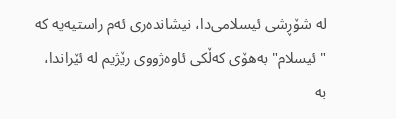له‌ شۆڕشی‌ ئیسلامی‌دا، نیشانده‌ری‌ ئه‌م راستیه‌یه‌ كه‌ "ئیسلام" به‌هۆی‌ كه‌ڵكی‌ ئاوه‌ژووی‌ رێژیم له‌ ئێراندا، به‌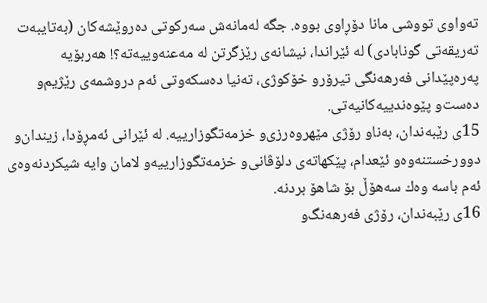ته‌واوی‌ تووشی‌ مانا دۆڕاوی‌ بووه‌. جگه‌ له‌مانه‌ش سه‌ركوتی‌ ده‌روێشه‌كان (به‌تایبه‌ت ته‌ریقه‌تی‌ گونابادی‌) له‌ ئێراندا، نیشانه‌ی‌ رێزگرتن له‌ مه‌عنه‌وییه‌ته‌؟! هه‌ربۆیه‌ په‌ره‌پێدانی‌ فه‌رهه‌نگی‌ تیرۆر‌و خۆكوژی‌، ته‌نیا ده‌سكه‌وتی‌ ئه‌م دروشمه‌ی‌ رێژیم‌و ده‌ست‌و پێوه‌ندییه‌كانیه‌تی‌.
15ی‌ رێبه‌ندان، به‌ناو رۆژی‌ مێهروه‌رزی‌‌و خزمه‌تگوزارییه‌. له‌ ئێرانی‌ ئه‌مڕۆدا، زیندان‌و دوورخستنه‌وه‌‌و ئێعدام، پێكهاته‌ی‌ دلۆڤانی‌‌و خزمه‌تگوزارییه‌‌و لامان وایه‌ شیكردنه‌وه‌ی‌ ئه‌م باسه‌ وه‌ك سه‌هۆڵ‌ بۆ شاهۆ بردنه‌.
16ی‌ رێبه‌ندان، رۆژی‌ فه‌رهه‌نگ‌و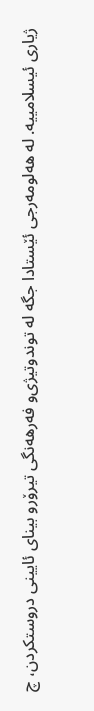ژیاری‌ ئیسلامییه‌. له‌ هه‌لومه‌رجی‌ ئێستادا جگه‌ له‌ توند‌وتیژی‌‌و فه‌رهه‌نگی‌ تیرۆر‌و بینای‌ ئایینی‌ دروستكردن، چ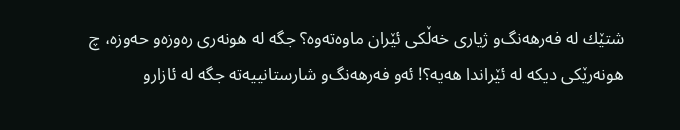شتێك له‌ فه‌رهه‌نگ‌و ژیاری‌ خه‌ڵكی‌ ئێران ماوه‌ته‌وه‌؟ جگه‌ له‌ هونه‌ری‌ ره‌وزه‌‌و حه‌وزه‌، چ هونه‌رێكی‌ دیكه‌ له‌ ئێراندا هه‌یه‌؟! ئه‌و فه‌رهه‌نگ‌و شارستانییه‌ته‌ جگه‌ له‌ ئازار‌و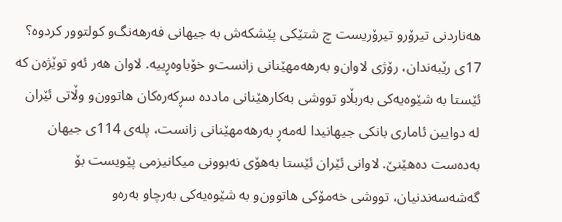هه‌ناردنی‌ تیرۆر‌و تیرۆریست چ شتێكی‌ پێشكه‌ش به‌ جیهانی‌ فه‌رهه‌نگ‌و كولتوور كردوه‌؟
17ی‌ رێبه‌ندان، رۆژی‌ لاوان‌و به‌رهه‌مهێنانی‌ زانست‌و خۆباوه‌ڕییه‌. لاوان هه‌ر ئه‌و توێژه‌ن كه‌ ئێستا به‌ شێوه‌یه‌كی‌ به‌ربڵاو تووشی‌ به‌كارهێنانی‌ مادده‌ سڕكه‌ره‌كان هاتوون‌و وڵاتی‌ ئێران له‌ دوایین ئاماری‌ بانكی‌ جیهانیدا له‌مه‌ڕ به‌رهه‌مهێنانی‌ زانست، پله‌ی‌ 114ی‌ جیهان به‌ده‌ست ده‌هێنێ‌. لاوانی‌ ئێران ئێستا به‌هۆی‌ نه‌بوونی‌ میكانیزمی‌ پێویست بۆ گه‌شه‌سه‌ندنیان، تووشی‌ خه‌مۆكی‌ هاتوون‌و به‌ شێوه‌یه‌كی‌ به‌رچاو به‌ره‌و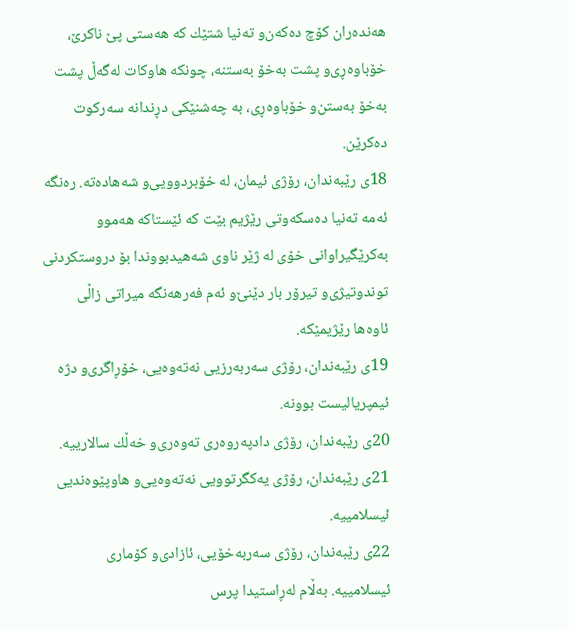هه‌نده‌ران كۆچ ده‌كه‌ن‌و ته‌نیا شتێك كه‌ هه‌ستی‌ پێ‌ ناكرێ‌، خۆباوه‌ڕی‌‌و پشت به‌خۆ به‌ستنه‌، چونكه‌ هاوكات له‌گه‌ڵ‌ پشت به‌خۆ به‌ستن‌و خۆباوه‌ڕی‌، به‌ چه‌شنێكی‌ دڕندانه‌ سه‌ركوت ده‌كرێن.
18ی‌ رێبه‌ندان، رۆژی‌ ئیمان، له‌ خۆبردوویی‌‌و شه‌هاده‌ته‌. ره‌نگه‌ ئه‌مه‌ ته‌نیا ده‌سكه‌وتی‌ رێژیم بێت كه‌ ئێستاكه‌ هه‌موو به‌كرێگیراوانی‌ خۆی‌ له‌ ژێر ناوی‌ شه‌هیدبووندا بۆ دروستكردنی‌ توند‌وتیژی‌‌و تیرۆر بار دێنێ‌‌و ئه‌م فه‌رهه‌نگه‌ میراتی‌ زاڵی‌ ئاوه‌ها رێژیمێكه‌.
19ی‌ رێبه‌ندان، رۆژی‌ سه‌ربه‌رزیی‌ نه‌ته‌وه‌یی‌، خۆڕاگری‌‌و دژه‌ ئیمپریالیست بوونه‌.
20ی‌ رێبه‌ندان، رۆژی‌ دادپه‌روه‌ری‌ ته‌وه‌ری‌‌و خه‌ڵك سالارییه‌.
21ی‌ رێبه‌ندان، رۆژی‌ یه‌كگرتوویی‌ نه‌ته‌وه‌یی‌‌و هاوپێوه‌ندیی‌ ئیسلامییه‌.
22ی‌ رێبه‌ندان، رۆژی‌ سه‌ربه‌خۆیی‌، ئازادی‌‌و كۆماری‌ ئیسلامییه‌. به‌ڵام له‌ڕاستیدا پرس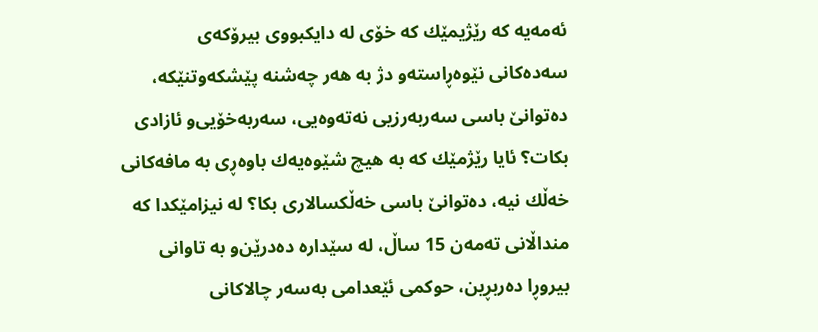ئه‌مه‌یه‌ كه‌ رێژیمێك كه‌ خۆی‌ له‌ دایكبووی‌ بیرۆكه‌ی‌ سه‌ده‌كانی‌ نێوه‌ڕاسته‌‌و دژ به‌ هه‌ر چه‌شنه‌ پێشكه‌وتنێكه‌، ده‌توانێ‌ باسی‌ سه‌ربه‌رزیی‌ نه‌ته‌وه‌یی‌، سه‌ربه‌خۆیی‌‌و ئازادی‌ بكات؟ ئایا رێژمێك كه‌ به‌ هیچ شێوه‌یه‌ك باوه‌ڕی‌ به‌ مافه‌كانی‌ خه‌ڵك نیه‌، ده‌توانێ‌ باسی‌ خه‌ڵكسالاری‌ بكا؟ له‌ نیزامێكدا كه‌ منداڵانی‌ ته‌مه‌ن 15 ساڵ‌، له‌ سێداره‌ ده‌درێن‌و به‌ تاوانی‌ بیر‌وڕا ده‌ربڕین، حوكمی‌ ئێعدامی‌ به‌سه‌ر چالاكانی‌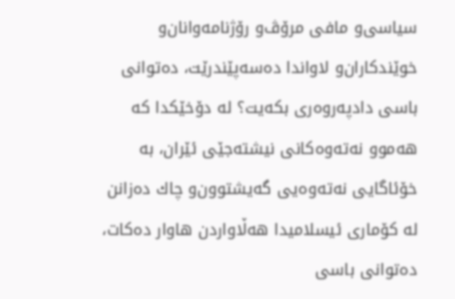سیاسی‌‌و مافی‌ مرۆڤ‌و رۆژنامه‌وانان‌و خوێندكاران‌و لاواندا ده‌سه‌پێندرێت، ده‌توانی‌ باسی‌ دادپه‌روه‌ری‌ بكه‌یت؟ له‌ دۆخێكدا كه‌ هه‌موو نه‌ته‌وه‌كانی‌ نیشته‌جێی‌ ئێران، به‌ خۆئاگایی‌ نه‌ته‌وه‌یی‌ گه‌یشتوون‌و چاك ده‌زانن له‌ كۆماری‌ ئیسلامیدا هه‌ڵاواردن هاوار ده‌كات، ده‌توانی‌ باسی‌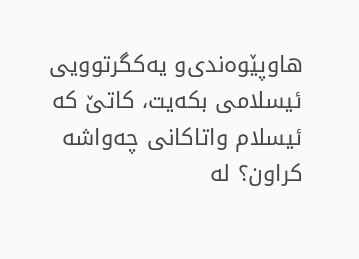هاوپێوه‌ندی‌‌و یه‌كگرتوویی‌ ئیسلامی‌ بكه‌یت، كاتێ‌ كه‌ ئیسلام واتاكانی‌ چه‌واشه‌ كراون؟ له‌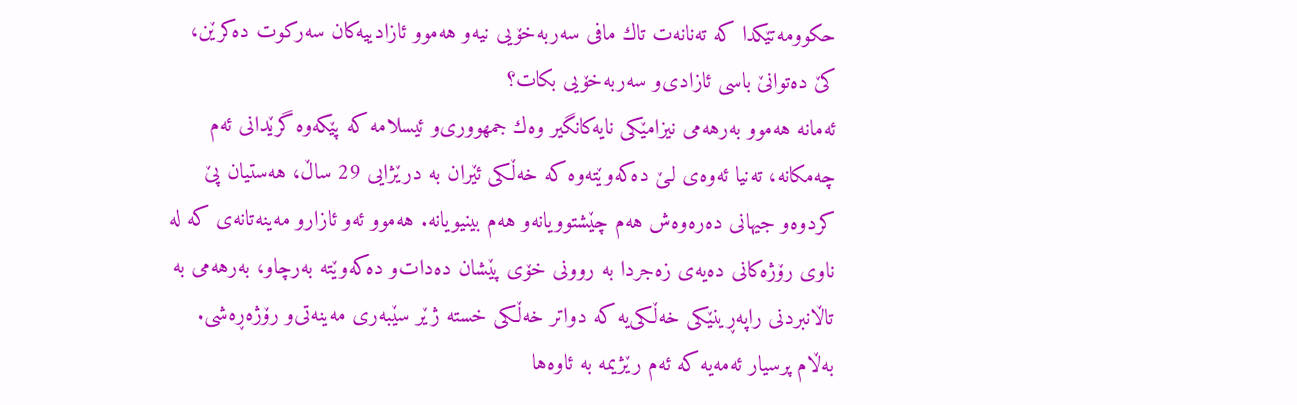حكوومه‌تێكدا كه‌ ته‌نانه‌ت تاك مافی‌ سه‌ربه‌خۆیی‌ نیه‌‌و هه‌موو ئازادییه‌كان سه‌ركوت ده‌كرێن، كێ‌ ده‌توانێ‌ باسی‌ ئازادی‌‌و سه‌ربه‌خۆیی‌ بكات؟
ئه‌مانه‌ هه‌موو به‌رهه‌می‌ نیزامێكی‌ نایه‌كانگیر وه‌ك جمهووری‌‌و ئیسلامه‌ كه‌ پێكه‌وه‌ گرێدانی‌ ئه‌م چه‌مكانه‌، ته‌نیا ئه‌وه‌ی‌ لـێ‌ ده‌كه‌وێته‌وه‌ كه‌ خه‌ڵكی‌ ئێران به‌ درێژایی‌ 29 ساڵ‌، هه‌ستیان پێ‌ كردوه‌‌و جیهانی‌ ده‌ره‌وه‌ش هه‌م چێشتوویانه‌‌و هه‌م بینیویانه‌. هه‌موو ئه‌و ئازار‌و مه‌ینه‌تانه‌ی‌ كه‌ له‌ ناوی‌ رۆژه‌كانی‌ ده‌یه‌ی‌ زه‌جردا به‌ روونی‌ خۆی‌ پێشان ده‌دات‌و ده‌كه‌وێته‌ به‌رچاو، به‌رهه‌می‌ به‌ تاڵانبردنی‌ راپه‌ڕینێكی‌ خه‌ڵكی‌یه‌ كه‌ دواتر خه‌ڵكی‌ خسته‌ ژێر سێبه‌ری‌ مه‌ینه‌تی‌‌و رۆژه‌ڕه‌شی‌. به‌ڵام پرسیار ئه‌مه‌یه‌ كه‌ ئه‌م رێژیمه‌ به‌ ئاوه‌ها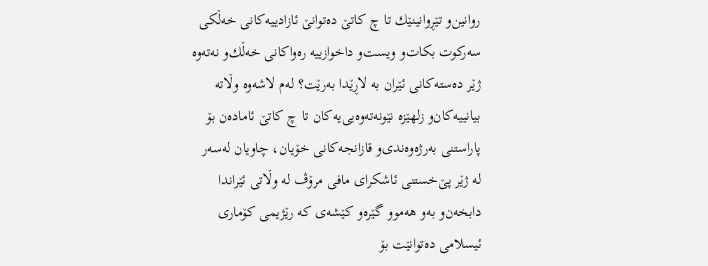روانین‌و تێڕوانینێك تا چ كاتێ‌ ده‌توانێ‌ ئازادییه‌كانی‌ خه‌ڵكی‌ سه‌ركوت بكات‌و ویست‌و داخوازییه‌ ره‌واكانی‌ خه‌ڵك‌و نه‌ته‌وه‌ ژێر ده‌سته‌كانی‌ ئێران به‌ لاڕێدا به‌رێت؟ له‌م لاشه‌وه‌ وڵاته‌ بیانییه‌كان‌و زلهێزه‌ نێونه‌ته‌وه‌یی‌یه‌كان تا چ كاتێ‌ ئاماده‌ن بۆ پاراستنی‌ به‌رژه‌وه‌ندی‌‌و قازانجه‌كانی‌ خۆیان، چاویان له‌سه‌ر له‌ ژێر پێ‌خستنی‌ ئاشكرای‌ مافی‌ مرۆڤ له‌ وڵاتی‌ ئێراندا دابخه‌ن‌و به‌و هه‌موو گێره‌‌و كێشه‌ی‌ كه‌ رێژیمی‌ كۆماری‌ ئیسلامی‌ ده‌توانێت بۆ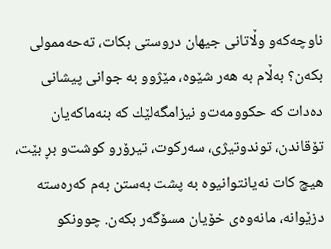ناوچه‌كه‌‌و وڵاتانی‌ جیهان دروستی‌ بكات، ته‌حه‌ممولی‌ بكه‌ن؟ به‌ڵام به‌ هه‌ر شێوه‌، مێژوو به‌ جوانی‌ پیشانی‌ ده‌دات كه‌ حكوومه‌ت‌و نیزامگه‌لێك كه‌ بنه‌ماكه‌یان تۆقاندن، توند‌وتیژی‌، سه‌ركوت، تیرۆر‌و كوشت‌و بڕ بێت، هیچ كات نه‌یانتوانیوه‌ به‌ پشت به‌ستن به‌م كه‌ره‌سته‌ دزێوانه‌، مانه‌وه‌ی‌ خۆیان مسۆگه‌ر بكه‌ن. چوونكو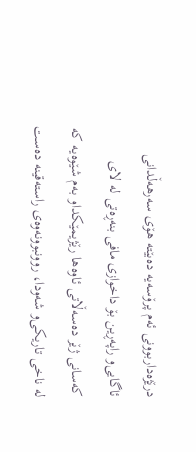درێژه‌داربوونی‌ ئه‌م پرۆسه‌یه‌ ده‌بێته‌ هۆی‌ سه‌رهه‌ڵدانی‌ ئاگایی‌‌و راپه‌ڕین بۆ داخوازی مافی‌ بنه‌ڕه‌تی‌ له‌ لای‌ كه‌سانی‌ ژێر ده‌سه‌ڵاتی‌ ئاوه‌ها رێژیمێكدا‌و به‌م شێوه‌یه‌ كه‌ له‌ ناخی‌ تاریكی‌‌و شه‌ودا، روونبوونه‌وه‌ی‌ راسته‌قینه‌ ده‌ست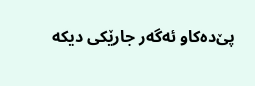پێ‌ده‌كا‌و ئه‌گه‌ر جارێكی‌ دیكه‌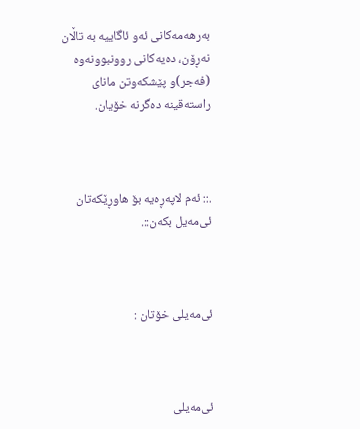به‌رهه‌مه‌كانی‌ ئه‌و ئاگاییه‌ به‌ تاڵان نه‌ڕۆن، ده‌یه‌كانی‌ روونبوونه‌وه‌ (فه‌جر)و پێشكه‌وتن مانای‌ راسته‌قینه‌ ده‌گرنه‌ خۆیان.



.:: ئه‌م لاپه‌ڕه‌یه بۆ هاوڕێکه‌تان ئی‌مه‌یل بکه‌ن::.



ئی‌مه‌یلی خۆتان :



ئی‌مه‌یلی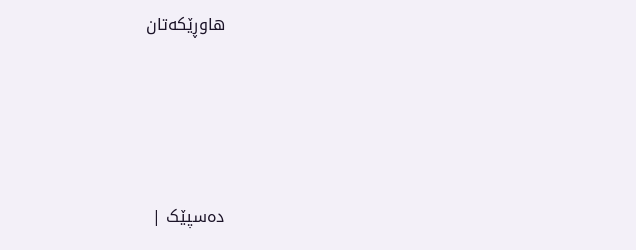هاوڕێکه‌تان





ده‌سپێک |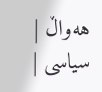هه‌واڵ |  سیاسی |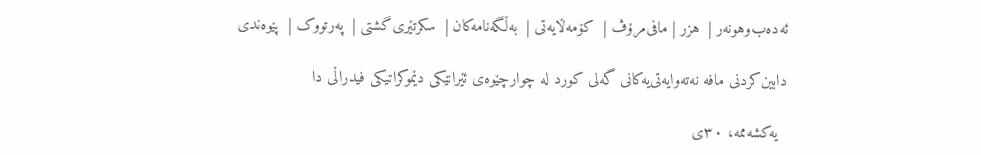ئه‌ده‌ب‌وهونه‌ر |  هزر | مافی‌مرۆڤ |  کۆمه‌ڵایه‌تی |  به‌ڵگه‌نامه‌کان |  سکرتێری‌گشتی |  په‌رتووک |  پێوه‌ندی

دابین‌كردنی‌ مافه‌ نه‌ته‌وایه‌تی‌یه‌کانی گه‌لی‌ كورد له‌ چوارچێوه‌ی ئێرانێکی دێموكراتیكی‌ فیدراڵی‌ دا

  یه‌کشه‌ممه، ۳۰‌ی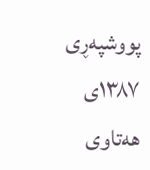پوو‌شپه‌ڕی ۱۳۸۷ی هه‌تاوی